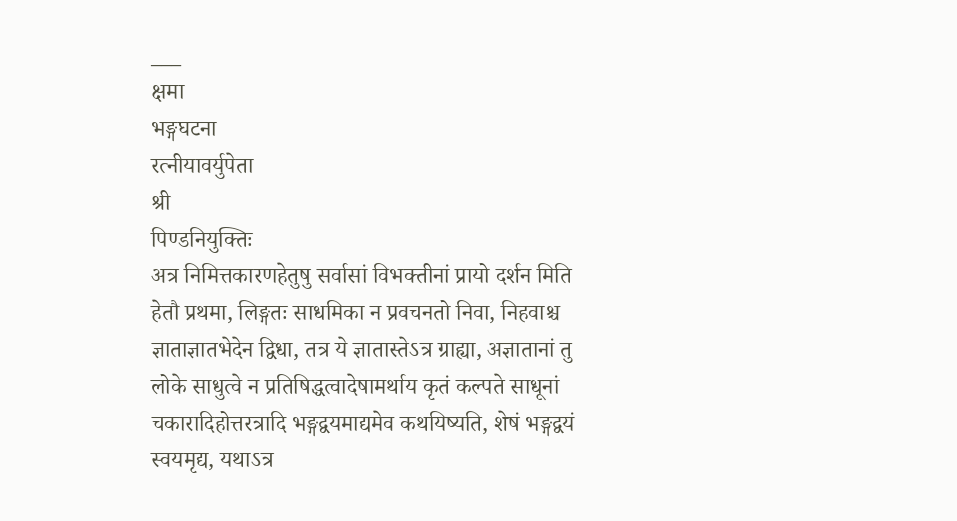___
क्षमा
भङ्गघटना
रत्नीयावर्युपेता
श्री
पिण्डनियुक्तिः
अत्र निमित्तकारणहेतुषु सर्वासां विभक्तीनां प्रायो दर्शन मिति हेतौ प्रथमा, लिङ्गतः साधमिका न प्रवचनतो निवा, निहवाश्च ज्ञाताज्ञातभेदेन द्विधा, तत्र ये ज्ञातास्तेऽत्र ग्राह्या, अज्ञातानां तु लोके साधुत्वे न प्रतिषिद्धत्वादेषामर्थाय कृतं कल्पते साधूनां चकारादिहोत्तरत्रादि भङ्गद्वयमाद्यमेव कथयिष्यति, शेषं भङ्गद्वयं स्वयमृद्य, यथाऽत्र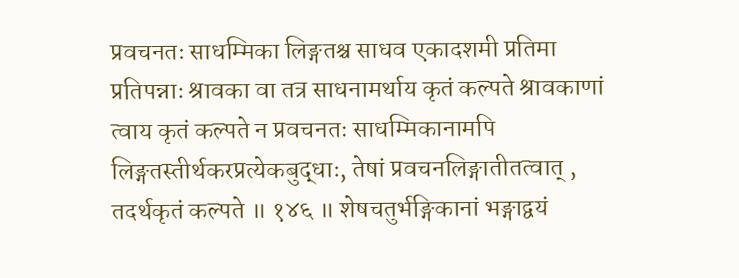प्रवचनतः साधम्मिका लिङ्गतश्च साधव एकादशमी प्रतिमा प्रतिपन्नाः श्रावका वा तत्र साधनामर्थाय कृतं कल्पते श्रावकाणां त्वाय कृतं कल्पते न प्रवचनतः साधम्मिकानामपि लिङ्गतस्तीर्थकरप्रत्येकबुद्धाः, तेषां प्रवचनलिङ्गातीतत्वात् , तदर्थकृतं कल्पते ॥ १४६ ॥ शेषचतुर्भङ्गिकानां भङ्गाद्वयं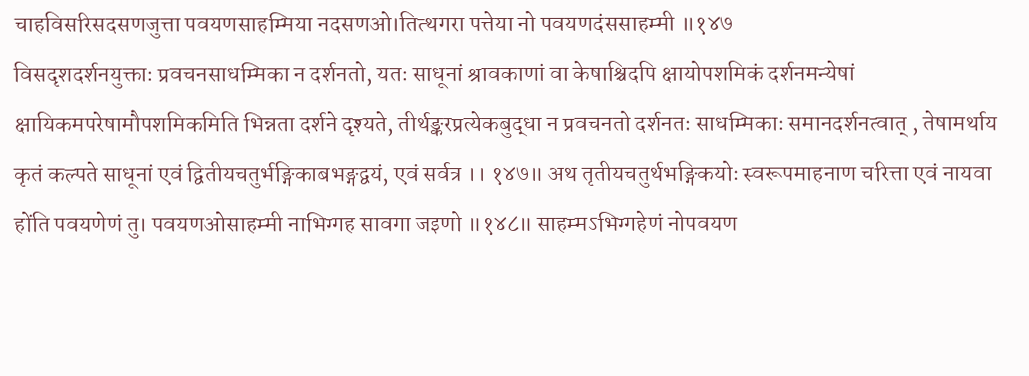चाहविसरिसदसणजुत्ता पवयणसाहम्मिया नदसणओ।तित्थगरा पत्तेया नो पवयणदंससाहम्मी ॥१४७
विसदृशदर्शनयुक्ताः प्रवचनसाधम्मिका न दर्शनतो, यतः साधूनां श्रावकाणां वा केषाश्चिदपि क्षायोपशमिकं दर्शनमन्येषां क्षायिकमपरेषामौपशमिकमिति भिन्नता दर्शने दृश्यते, तीर्थङ्करप्रत्येकबुद्धा न प्रवचनतो दर्शनतः साधम्मिकाः समानदर्शनत्वात् , तेषामर्थाय कृतं कल्पते साधूनां एवं द्वितीयचतुर्भङ्गिकाबभङ्गद्वयं, एवं सर्वत्र ।। १४७॥ अथ तृतीयचतुर्थभङ्गिकयोः स्वरूपमाहनाण चरित्ता एवं नायवा होंति पवयणेणं तु। पवयणओसाहम्मी नाभिग्गह सावगा जइणो ॥१४८॥ साहम्मऽभिग्गहेणं नोपवयण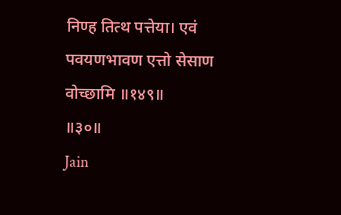निण्ह तित्थ पत्तेया। एवं पवयणभावण एत्तो सेसाण वोच्छामि ॥१४९॥
॥३०॥
Jain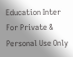Education Inter
For Private & Personal Use Only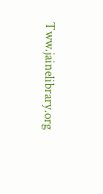Tww.jainelibrary.org